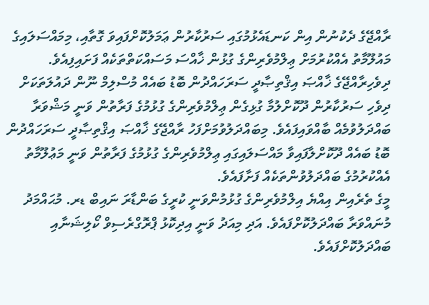ރާއްޖޭގެ ދެކުނުން އިން ކަނޑައެޅުމުގައި ސަރުކާރުން ޢަމަލުކޮށްފައިވަ ގޮތާއި، މިމައްސަލައިގެ މައުލޫމާތު އެއްކުރުމަށް ޢިލްމުވެރިންގެ ގުޅުން ޚާއްސަ މަސައްކަތްތަކެއް ފަށައިފިއެވެ.
ދިވެހިރާއްޖޭގެ ޚާއްޞަ އިޤްތިޞާދީ ސަރަހައްދުން ބޮޑު ބައެއް މުސްލިމް ނޫން ދައުލަތަކަށް ދިވެހި ސަރުކާރުން ދޫކޮށްލުމާ ގުޅިގެން ޢިލްމުވެރިންގެ ގުޅުމުގެ ފަރާތުން ވަނީ މަޝްވަރާ ބައްދަލުވުމެއް ބާއްވައިފައެވެ. މިބައްދަލުވުމަށްފަހު ރާއްޖޭގެ ޚާއްޞަ އިޤްތިޞާދީ ސަރަހައްދުން ބޮޑު ބައެއް ދޫކޮށްލާފައިވާ މައްސަލައިގައި ޢިލްމުވެރިންގެ ގުޅުމުގެ ފަރާތުން ވަނީ މަޢުލޫމާތު އެއްކުރުމުގެ ބައްދަލުވުންތަކެއް ފަށާފައެވެ.
މީގެ ތެރެއިން އިއްޔެ އިލްމުވެރިންގެ ގުޅުމުންވަނީ ކުރީގެ ބަންޑާރަ ނައިބް ޑރ. މުޙައްމަދު މުނައްވަރާ ބައްދަލުކޮށްފައެވެ. އަދި މިއަދު ވަނީ އިދިކޮޅު ޕްރޮގްރެސިވް ކޯލިޝަނާއި ބައްދަލުކޮށްފައެވެ.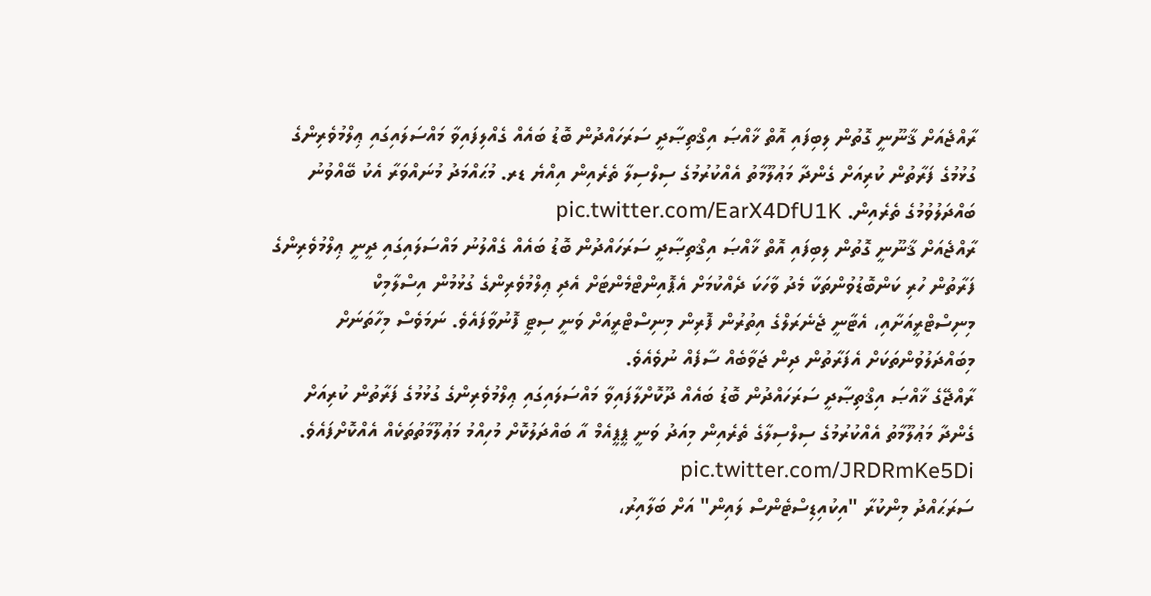ރާއްޖެއަށް ޤާނޫނީ ގޮތުން ލިބިފައި އޮތް ޚާއްޞަ އިޤްތިޞާދީ ސަރަހައްދުން ބޮޑު ބައެއް ގެއްލިފައިވާ މައްސަލައިގައި ޢިލްމުވެރިންގެ ގުޅުމުގެ ފަރާތުން ކުރިއަށް ގެންދާ މަޢުލޫމާތު އެއްކުރުމުގެ ސިލްސިލާ ތެރެއިން އިއްޔެ ޑރ. މުޙައްމަދު މުނައްވަރާ އެކު ބޭއްވުނު ބައްދަލުވުމުގެ ތެރެއިން. pic.twitter.com/EarX4DfU1K
ރާއްޖެއަށް ޤާނޫނީ ގޮތުން ލިބިފައި އޮތް ޚާއްޞަ އިޤްތިޞާދީ ސަރަހައްދުން ބޮޑު ބައެއް ގެއްލުނު މައްސަލައިގައި ދީނީ ޢިލްމުވެރިންގެ ފަރާތުން ހުރި ކަންބޮޑުވުންތަކާ މެދު ވާހަކަ ދެއްކުމަށް އެޕޮއިންޓްމެންޓަށް އެދި ޢިލްމުވެރިންގެ ގުޅުމުން އިސްލާމިކް މިނިސްޓްރީއަށާއި، އެޓާނީ ޖެނެރަލްގެ އިތުރުން ފޮރިން މިނިސްޓްރީއަށް ވަނީ ސިޓީ ފޮނުވާފައެވެ. ނަމަވެސް މިހާތަނަށް މިބައްދަލުވުންތަކަށް އެފަރާތުން ދިން ޖަވާބެއް ސާފެއް ނުވެއެވެ.
ރާއްޖޭގެ ޚާއްޞަ އިޤްތިޞާދީ ސަރަހައްދުން ބޮޑު ބައެއް ދޫކޮށްލާފައިވާ މައްސަލައިގައި ޢިލްމުވެރިންގެ ގުޅުމުގެ ފަރާތުން ކުރިއަށް ގެންދާ މަޢުލޫމާތު އެއްކުރުމުގެ ސިލްސިލާގެ ތެރެއިން މިއަދު ވަނީ ޕީޕީއެމް އާ ބައްދަލުކޮށް މުހިއްމު މަޢުލޫމާތުތަކެއް އެއްކޮށްފައެވެ. pic.twitter.com/JRDRmKe5Di
ސަރަޙައްދު މިންކުރާ "އިކުއިޑިސްޓެންސް ލައިން" އަށް ބަލާއިރު،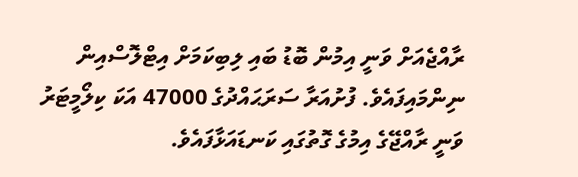ރާއްޖެއަށް ވަނީ އިމުން ބޮޑު ބައި ލިބިކަމަށް އިޓްލޮސްއިން ނިންމައިފައެވެ. ފުށުއަރާ ސަރަޙައްދުގެ 47000 އަކަ ކިލޯމީޓަރު ވަނީ ރާއްޖޭގެ އިމުގެ ގޮތުގައި ކަނޑައަޅާފައެވެ.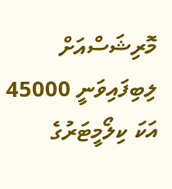މޮރިޝަސްއަށް ލިބިފައިވަނީ 45000 އަކަ ކިލޯމީޓަރުގެ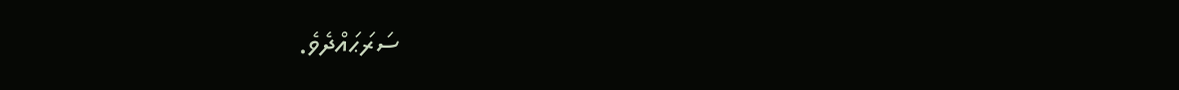ސަރަޙައްދެވެ.